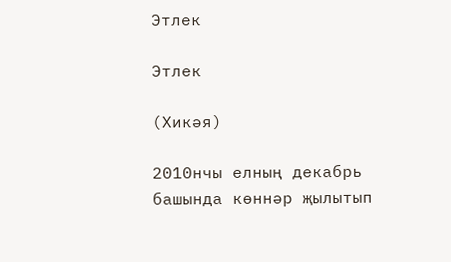Этлек

Этлек

(Хикәя)

2010нчы елның декабрь башында көннәр җылытып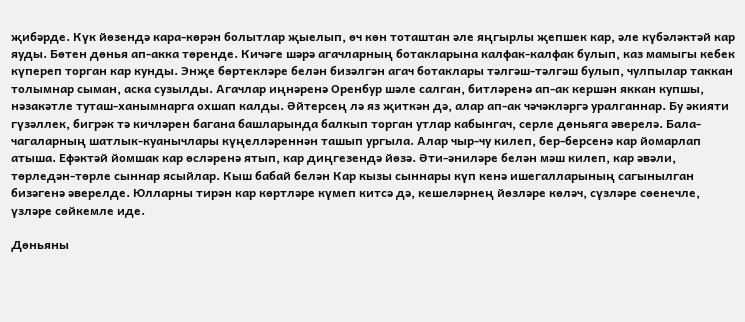җибәрде. Күк йөзендә кара-көрән болытлар җыелып, өч көн тоташтан әле яңгырлы җепшек кар, әле күбәләктәй кар яуды. Бөтен дөнья ап-акка төренде. Кичәге шәрә агачларның ботакларына калфак-калфак булып, каз мамыгы кебек күпереп торган кар кунды. Энҗе бөртекләре белән бизәлгән агач ботаклары тәлгәш-тәлгәш булып, чулпылар таккан толымнар сыман, аска сузылды. Агачлар иңнәренә Оренбур шәле салган, битләренә ап-ак кершән яккан купшы, нәзакәтле туташ-ханымнарга охшап калды. Әйтерсең лә яз җиткән дә, алар ап-ак чәчәкләргә уралганнар. Бу әкияти гүзәллек, бигрәк тә кичләрен багана башларында балкып торган утлар кабынгач, серле дөньяга әверелә. Бала-чагаларның шатлык-куанычлары күңелләреннән ташып ургыла. Алар чыр-чу килеп, бер-берсенә кар йомарлап атыша. Ефәктәй йомшак кар өсләренә ятып, кар диңгезендә йөзә. Әти-әниләре белән мәш килеп, кар әвәли, төрледән-төрле сыннар ясыйлар. Кыш бабай белән Кар кызы сыннары күп кенә ишегалларының сагынылган бизәгенә әверелде. Юлларны тирән кар көртләре күмеп китсә дә, кешеләрнең йөзләре көләч, сүзләре сөенечле, үзләре сөйкемле иде.

Дөньяны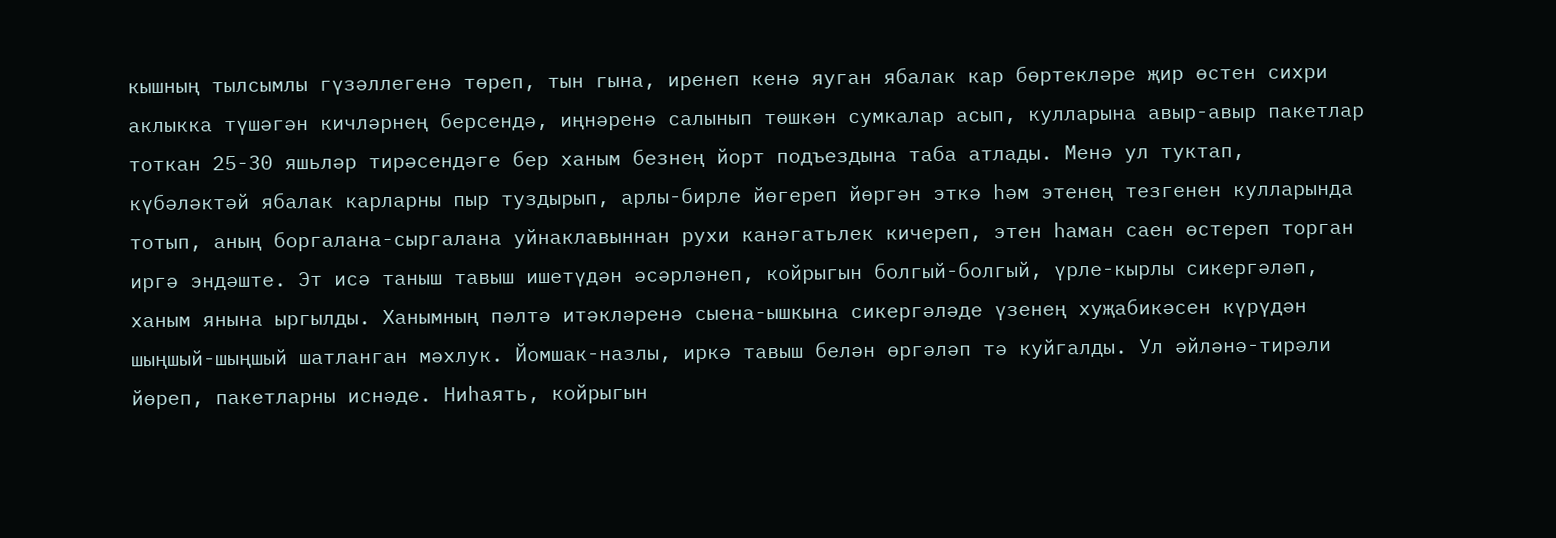кышның тылсымлы гүзәллегенә төреп, тын гына, иренеп кенә яуган ябалак кар бөртекләре җир өстен сихри аклыкка түшәгән кичләрнең берсендә, иңнәренә салынып төшкән сумкалар асып, кулларына авыр-авыр пакетлар тоткан 25-30 яшьләр тирәсендәге бер ханым безнең йорт подъездына таба атлады. Менә ул туктап, күбәләктәй ябалак карларны пыр туздырып, арлы-бирле йөгереп йөргән эткә һәм этенең тезгенен кулларында тотып, аның боргалана-сыргалана уйнаклавыннан рухи канәгатьлек кичереп, этен һаман саен өстереп торган иргә эндәште. Эт исә таныш тавыш ишетүдән әсәрләнеп, койрыгын болгый-болгый, үрле-кырлы сикергәләп, ханым янына ыргылды. Ханымның пәлтә итәкләренә сыена-ышкына сикергәләде үзенең хуҗабикәсен күрүдән шыңшый-шыңшый шатланган мәхлук. Йомшак-назлы, иркә тавыш белән өргәләп тә куйгалды. Ул әйләнә-тирәли йөреп, пакетларны иснәде. Ниһаять, койрыгын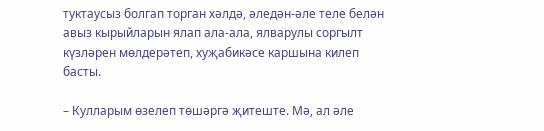туктаусыз болгап торган хәлдә, әледән-әле теле белән авыз кырыйларын ялап ала-ала, ялварулы соргылт күзләрен мөлдерәтеп, хуҗабикәсе каршына килеп басты.

– Кулларым өзелеп төшәргә җитеште. Мә, ал әле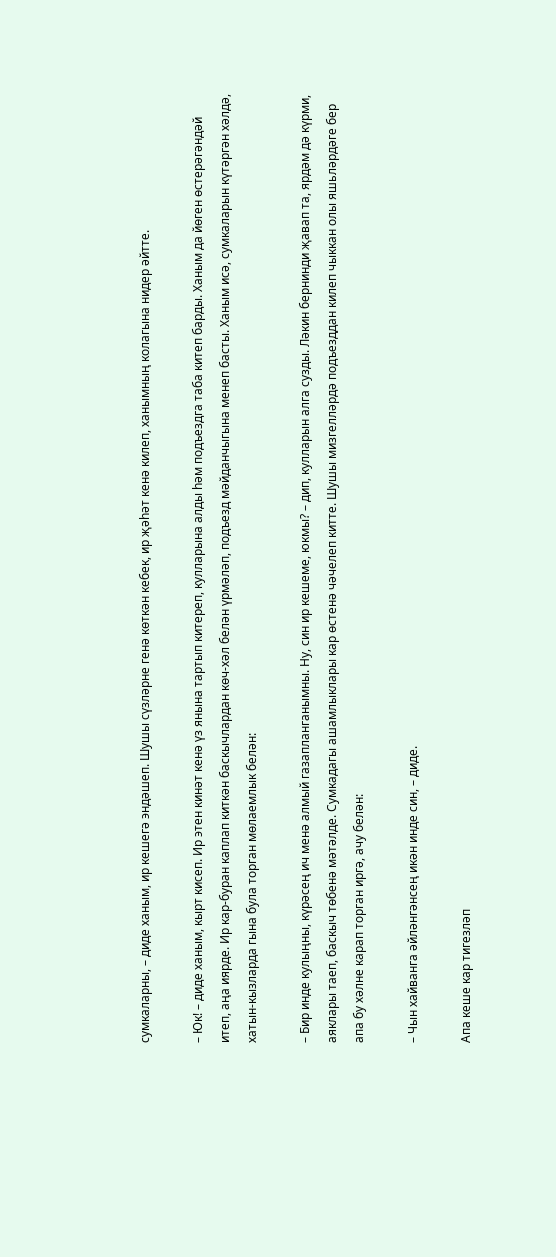сумкаларны, – диде ханым, ир кешегә эндәшеп. Шушы сүзләрне генә көткән кебек, ир җәһәт кенә килеп, ханымның колагына нидер әйтте.

– Юк! – диде ханым, кырт кисеп. Ир этен кинәт кенә үз янына тартып китереп, кулларына алды һәм подъездга таба китеп барды. Ханым да йөген өстерәгәндәй итеп, аңа иярде. Ир кар-буран каплап киткән баскычлардан көч-хәл белән үрмәләп, подъезд мәйданчыгына менеп басты. Ханым исә, сумкаларын күтәргән хәлдә, хатын-кызларда гына була торган мөлаемлык белән:

– Бир инде кулыңны, күрәсең ич менә алмый газапланганымны. Ну, син ир кешеме, юкмы? – дип, кулларын алга сузды. Ләкин бернинди җавап та, ярдәм дә күрми, аяклары таеп, баскыч төбенә мәтәлде. Сумкадагы ашамлыклары кар өстенә чәчелеп китте. Шушы мизгелләрдә подъезддан килеп чыккан олы яшьләрдәге бер апа бу хәлне карап торган иргә, ачу белән:

– Чын хайванга әйләнгәнсең икән инде син, – диде.

Апа кеше кар тигезләп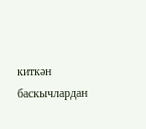киткән баскычлардан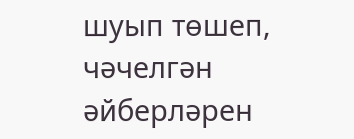шуып төшеп, чәчелгән әйберләрен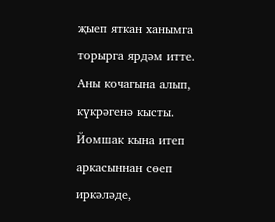җыеп яткан ханымга торырга ярдәм итте. Аны кочагына алып, күкрәгенә кысты. Йомшак кына итеп аркасыннан сөеп иркәләде,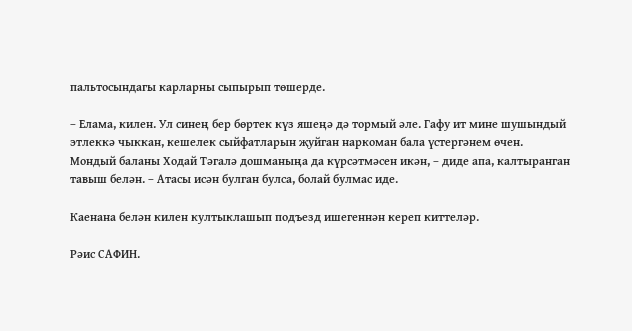пальтосындагы карларны сыпырып төшерде.

– Елама, килен. Ул синең бер бөртек күз яшеңә дә тормый әле. Гафу ит мине шушындый этлеккә чыккан, кешелек сыйфатларын җуйган наркоман бала үстергәнем өчен. Мондый баланы Ходай Тәгалә дошманыңа да күрсәтмәсен икән, – диде апа, калтыранган тавыш белән. – Атасы исән булган булса, болай булмас иде.

Каенана белән килен култыклашып подъезд ишегеннән кереп киттеләр.

Рәис САФИН.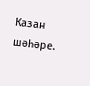Казан шәһәре.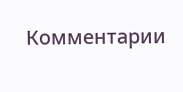Комментарии